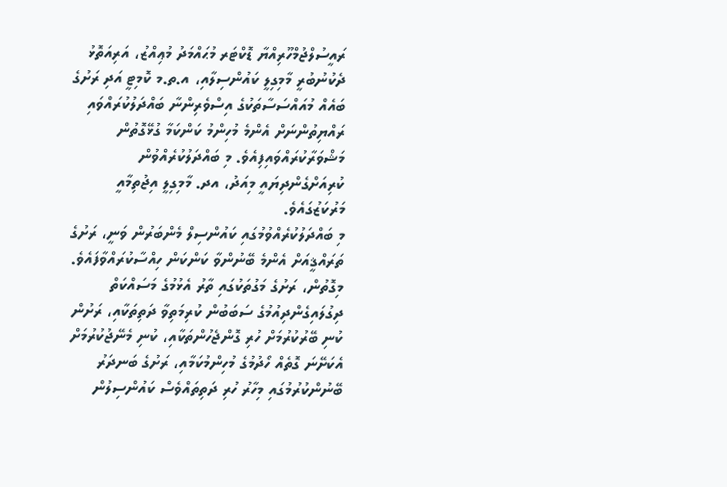ރައީސުލްޖުމްހޫރިއްޔާ ޑޮކްޓަރ މުޙައްމަދު މުޢިއްޒު، އަރިއަތޮޅު ދެކުނުބުރީ މާމިގިލީ ކައުންސިލާއި، އ.ތ.މ ކޮމިޓީ އަދި ރަށުގެ ބައެއް މުއައްސަސާތަކުގެ އިސްވެރިންނާ ބައްދަލުކުރައްވައި ރައްޔިތުންނަށް އެންމެ މުހިންމު ކަންކަމާ ގުޅޭގޮތުން މަޝްވަރާކުރައްވައިފިއެވެ. މި ބައްދަލުކުރެއްވުން ކުރިއަށްގެންދިޔައީ މިއަދު، އދ. މާމިގިލީ އިޖުތިމާއީ މަރުކަޒުގައެވެ.
މި ބައްދަލުކުރެއްވުމުގައި ކައުންސިލް މެންބަރުން ވަނީ، ރަށުގެ ތަރައްޤީއަށް އެންމެ ބޭނުންވާ ކަންކަން ހިއްސާކުރައްވާފައެވެ. މިގޮތުން، ރަށުގެ މަގުތަކުގައި ތާރު އެޅުމުގެ މަސައްކަތް ދިގުލައިގެންދިއުމުގެ ސަބަބުން ކުރިމަތިވާ ދަތިތަކާއި، ރަށުން ކުނި ބޭރުކުރުމަށް ހުރި ގޮންޖެހުންތަކާއި، ކުނި މެނޭޖުކުރުމަށް އެކަށޭނަ ގޮތެއް ހޯދުމުގެ މުހިންމުކަމާއި، ރަށުގެ ބަނދަރު ބޭނުންކުރުމުގައި މިހާރު ހުރި ދަތިތައްވެސް ކައުންސިލުން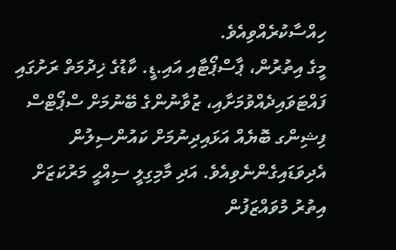ހިއްސާކުރެއްވިއެވެ.
މީގެ އިތުރުން، ޕާސްޕޯޓާއި އައި.ޑީ. ކާޑުގެ ޚިދުމަތް ރަށުގައި ފައްޓަވައިދެއްވުމަށާއި، ޒުވާނުންގެ ބޭނުމަށް ސްޕޯޓްސް ފިޝިންގ ބޮޔެއް އަޅައިދިނުމަށް ކައުންސިލުން އެދިވަޑައިގެންނެވިއެވެ. އަދި މާމިގިލީ ސިއްޙީ މަރުކަޒަށް އިތުރު މުވައްޒަފުން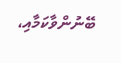ބޭނުންވާކަމާއި،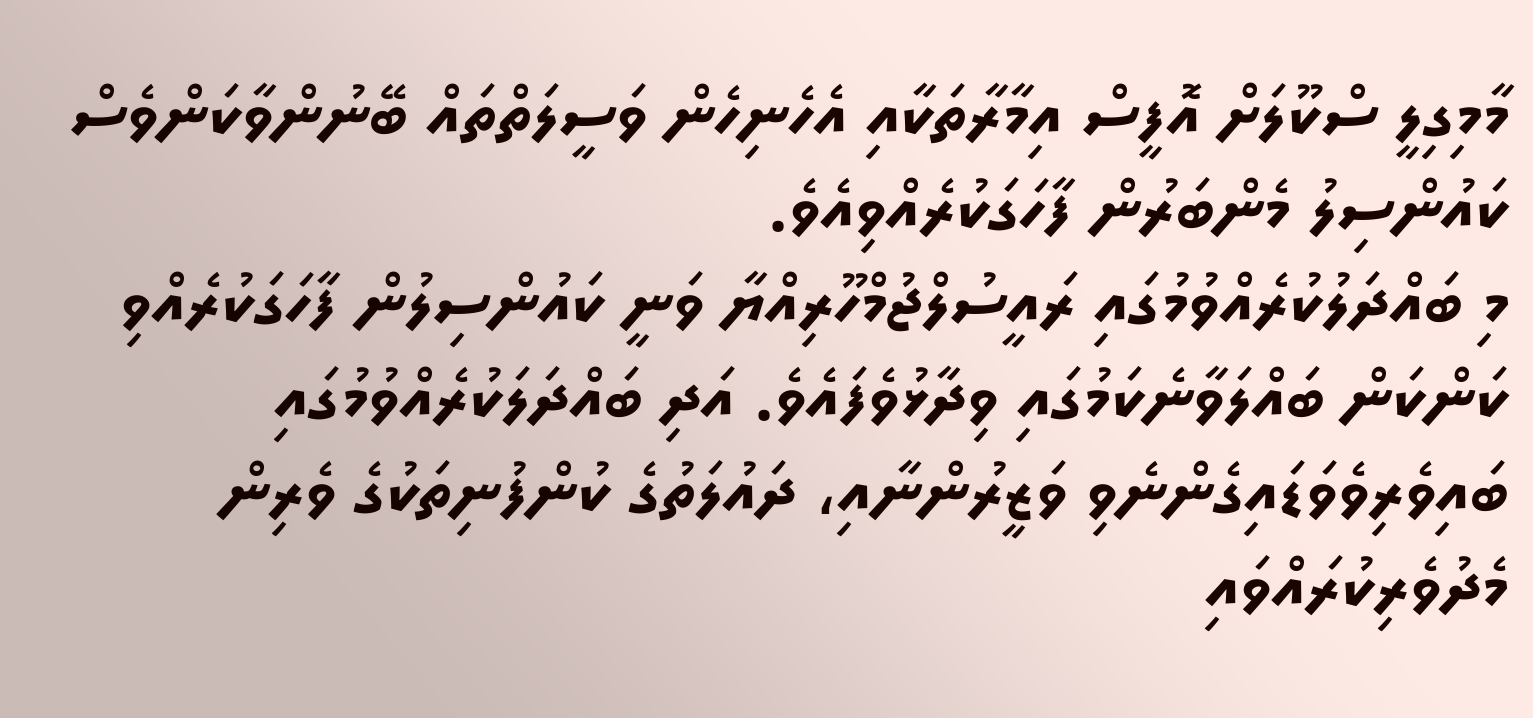މާމިގިލީ ސްކޫލަށް އޮފީސް އިމާރާތަކާއި އެހެނިހެން ވަސީލަތްތައް ބޭނުންވާކަންވެސް ކައުންސިލު މެންބަރުން ފާހަގަކުރެއްވިއެވެ.
މި ބައްދަލުކުރެއްވުމުގައި ރައީސުލްޖުމްހޫރިއްޔާ ވަނީ ކައުންސިލުން ފާހަގަކުރެއްވި ކަންކަން ބައްލަވާނެކަމުގައި ވިދާޅުވެފައެވެ. އަދި ބައްދަލަކުރެއްވުމުގައި ބައިވެރިވެވަޑައިގެންނެވި ވަޒީރުންނާއި، ދައުލަތުގެ ކުންފުނިތަކުގެ ވެރިން މެދުވެރިކުރައްވައި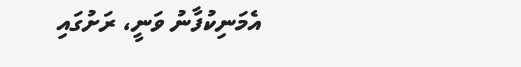އެމަނިކުފާނު ވަނީ، ރަށުގައި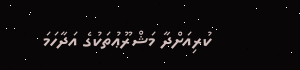ކުރިއަށްދާ މަޝްރޫޢުތަކުގެ އަދާހަމަ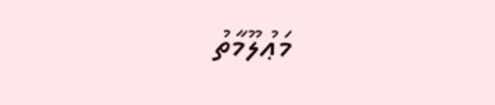މަޢުލޫމާތު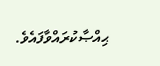ޙިއްޞާކުރައްވާފައެވެ.